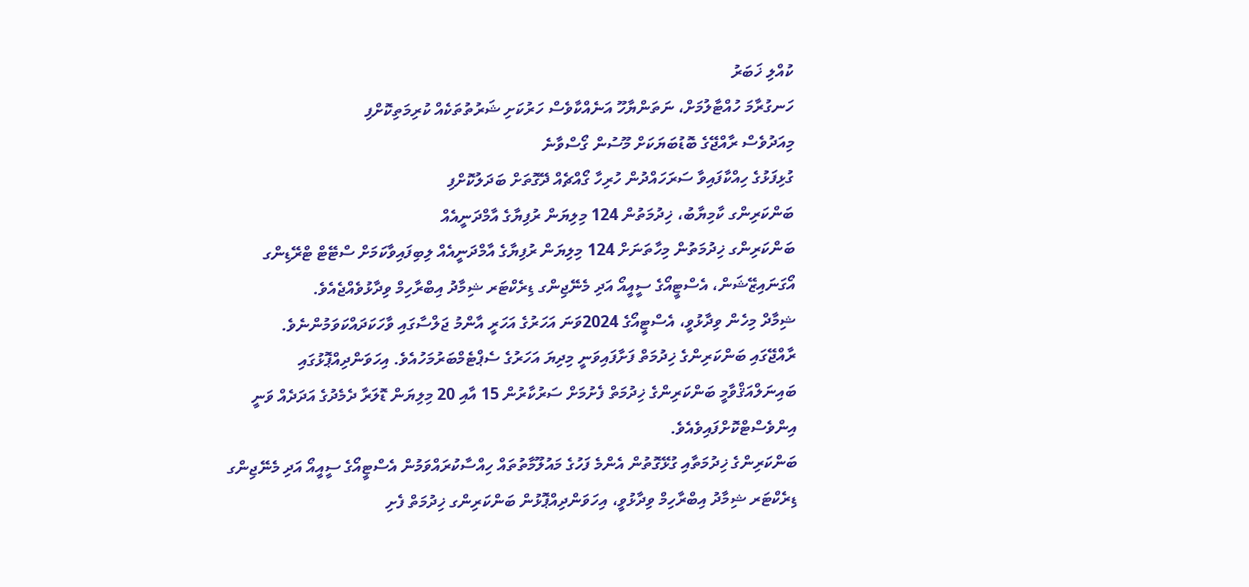ކުއްލި ޚަބަރު
ހަނގުރާމަ ހުއްޓާލުމަށް، ނަތަންޔާހޫ އަނެއްކާވެސް ހަރުކަށި ޝަރުތުތަކެއް ކުރިމަތިކޮށްފި
މިއަދުވެސް ރާއްޖޭގެ ބޮޑުބަޔަކަށް މޫސުން ގޯސްވާނެ
ގުޅިފަޅުގެ ހިއްކާފައިވާ ސަރަހައްދުން ހުރިހާ ގޯއްޗެއް ދޭގޮތަށް ބަދަލުކޮށްފި
ބަންކަރިންގ ކާމިޔާބު، ޚިދުމަތުން 124 މިލިޔަން ރުފިޔާގެ އާމްދަނީއެއް
ބަންކަރިންގ ޚިދުމަތުން މިހާތަނަށް 124 މިލިޔަން ރުފިޔާގެ އާމްދަނީއެއް ލިބިފައިވާކަމަށް ސްޓޭޓް ޓްރޭޑިންގ އޯގަނައިޒޭޝަން، އެސްޓީއޯގެ ސީއީއޯ އަދި މެނޭޖިންގ ޑިރެކްޓަރ ޝިމާދު އިބްރާހިމް ވިދާޅުވެއްޖެއެވެ.
ޝިމާދް މިހެން ވިދާޅުވީ، އެސްޓީއޯގެ 2024ވަނަ އަހަރުގެ އަހަރީ އާންމު ޖަލްސާގައި ވާހަކަދައްކަވަމުންނެވެ.
ރާއްޖޭގައި ބަންކަރިންގެ ޚިދުމަތް ފަށާފައިވަނީ މިދިޔަ އަހަރުގެ ސެޕްޓެމްބަރުމަހުއެވެ. އިހަވަންދިއްޕޮޅުގައި ބައިނަލްއަޤްވާމީ ބަންކަރިންގެ ޚިދުމަތް ފެށުމަށް ސަރުކާރުން 15 އާއި 20 މިލިޔަން ޑޮލަރާ ދެމެދުގެ އަދަދެއް ވަނީ އިންވެސްޓްކޮށްފައިވެއެވެ.
ބަންކަރިންގެ ޚިދުމަތާއި ގުޅޭގޮތުން އެންމެ ފަހުގެ މައުލޫމާތުތައް ހިއްސާކުރައްވަމުން އެސްޓީއޯގެ ސީއީއޯ އަދި މެނޭޖިންގ ޑިރެކްޓަރ ޝިމާދު އިބްރާހިމް ވިދާޅުވީ، އިހަވަންދިއްޕޮޅުން ބަންކަރިންގ ޚިދުމަތް ފެށި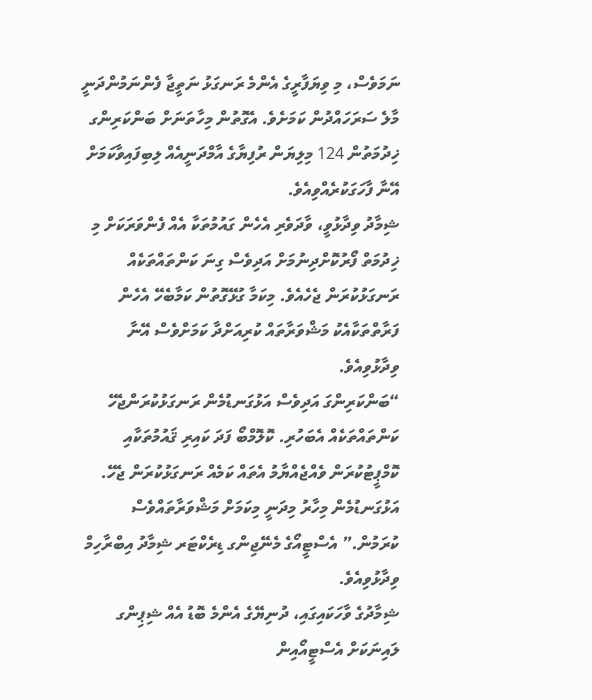ނަމަވެސް، މި ވިޔަފާރީގެ އެންމެ ރަނގަޅު ނަތީޖާ ފެންނަމުންދަނީ މާލެ ސަރަހައްދުން ކަމަށެވެ. އެގޮތުން މިހާތަނަށް ބަންކަރިންގ ޚިދުމަތުން 124 މިލިޔަން ރުފިޔާގެ އާމްދަނީއެއް ލިބިފައިވާކަމަށް އޭނާ ފާހަގަކުރެއްވިއެވެ.
ޝިމާދު ވިދާޅުވީ، ވާދަވެރި އެހެން ގައުމުތަކާ އެއް ފެންވަރަކަށް މި ޚިދުމަތް ފޯރުކޮށްދިނުމަށް އަދިވެސް ގިނަ ކަންތައްތަކެއް ރަނގަޅުކުރަން ޖެހެއެވެ. މިކަމާ ގުޅޭގޮތުން ކަމާބެހޭ އެހެން ފަރާތްތަކާއެކު މަޝްވަރާތައް ކުރިއަށްދާ ކަމަށްވެސް އޭނާ ވިދާޅުވިއެވެ.
“ބަންކަރިންގަ އަދިވެސް އަޅުގަނޑުމެން ރަނގަޅުކުރަންޖެހޭ ކަންތައްތަކެއް އެބަހުރި. ކޮލޮމްބޯ ފަދަ ކައިރި ޤައުމުތަކާއި ކޮމްޕީޓުކުރަން ވެއްޖެއްޔާމު އެތައް ކަމެއް ރަނގަޅުކުރަން ޖެހޭ. އަޅުގަނޑުމެން މިހާރު މިދަނީ މިކަމަށް މަޝްވަރާތައްވެސް ކުރަމުން.” އެސްޓީއޯގެ މެނޭޖިންގ ޑިރެކްޓަރ ޝިމާދު އިބްރާހިމް ވިދާޅުވިއެވެ.
ޝިމާދުގެ ވާހަކައިގައި، ދުނިޔޭގެ އެންމެ ބޮޑު އެއް ޝިޕިންގ ލައިނަކަށް އެސްޓީއޯއިން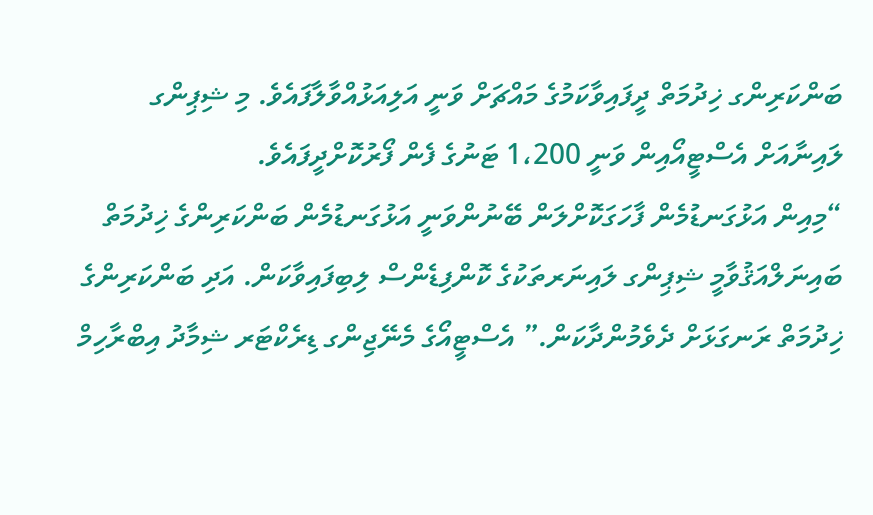ބަންކަރިންގ ޚިދުމަތް ދީފައިވާކަމުގެ މައްޗަށް ވަނީ އަލިއަޅުއްވާލާފައެވެ. މި ޝިޕިންގ ލައިނާއަށް އެސްޓީއޯއިން ވަނީ 1،200 ޓަނުގެ ފެން ފޯރުކޮށްދީފައެވެ.
“މިއިން އަޅުގަނޑުމެން ފާހަގަކޮށްލަން ބޭނުންވަނީ އަޅުގަނޑުމެން ބަންކަރިންގެ ޚިދުމަތް ބައިނަލްއަޤުވާމީ ޝިޕިންގ ލައިނަރތަކުގެ ކޮންފިޑެންސް ލިބިފައިވާކަން. އަދި ބަންކަރިންގެ ޚިދުމަތް ރަނގަޅަށް ދެވެމުންދާކަން.” އެސްޓީއޯގެ މެނޭޖިންގ ޑިރެކްޓަރ ޝިމާދު އިބްރާހިމް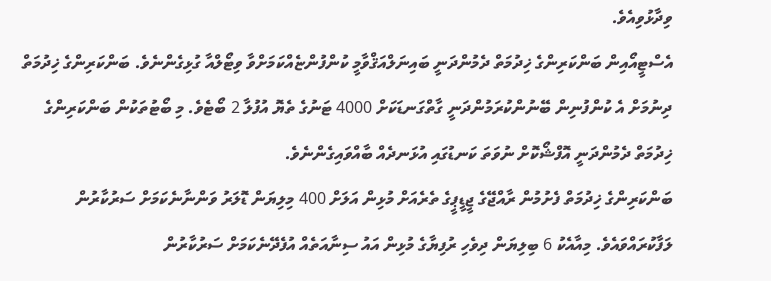ވިދާޅުވިއެވެ.
އެސްޓީއޯއިން ބަންކަރިންގެ ޚިދުމަތް ދެމުންދަނީ ބައިނަލްއަޤްވާމީ ކުންފުންޏެއްކަމަށްވާ ވިޓޯލްއާ ގުޅިގެންނެވެ. ބަންކަރިންގެ ޚިދުމަތް ދިނުމަށް އެ ކުންފުނިން ބޭނުންކުރަމުންދަނީ ގާތްގަނޑަކަށް 4000 ޓަނުގެ ތެޔޮ އުފުލާ 2 ބޯޓެވެ. މި ބޯޓުތަކުން ބަންކަރިންގެ ޚިދުމަތް ދެމުންދަނީ އޮފްޝޯކޮށް ނުވަތަ ކަނޑުގައި އުޅަނދެއް ބާއްވައިގެންނެވެ.
ބަންކަރިންގެ ޚިދުމަތް ފެށުމުން ރާއްޖޭގެ ޖީޑީޕީގެ ތެރެއަށް މުޅިން އަލަށް 400 މިލިޔަން ޑޮލަރު ވަންނާނެކަމަށް ސަރުކާރުން ލަފާކުރައްވައެވެ. މިއާއެކު 6 ބިލިޔަން ދިވެހި ރުފިޔާގެ މުޅިން އައު ސިނާއަތެއް އުފެދޭނެކަމަށް ސަރުކާރުން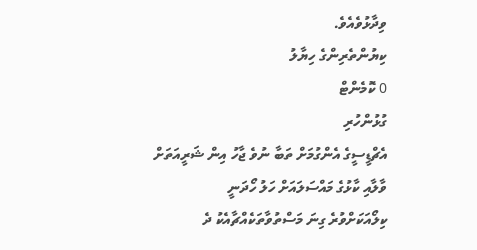ވިދާޅުވެއެވެ.
ކިޔުންތެރިންގެ ހިޔާލު
0 ކޮމެންޓް
ގުޅުންހުރި
އެޗްޑީސީގެ އެންގުމަށް ތަބާ ނުވެ ޖާހު އިން ޝަރީއަތަށް
ވާލާއި ކާޅުގެ މައްސަލައަށް ހަލު ހޯދަނީ
ކިލޯއަކަށްވުރެ ގިނަ މަސްތުވާތަކެއްޗާއެކު ދެ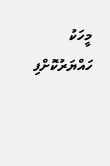މީހަކު ހައްޔަރުކޮށްފި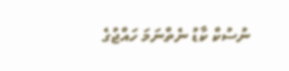ނުސުކް ކާޑު ނެތްނަމަ ހައްޖުގެ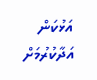އަޅުކަން އަދާކުރުމަށް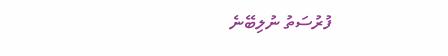ފުރުސަތު ނުލިބޭނެ